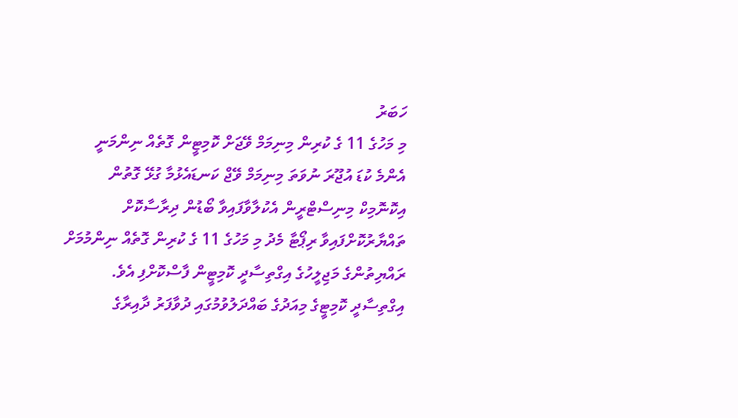ހަބަރު
މި މަހުގެ 11 ގެ ކުރިން މިނިމަމް ވޭޖަށް ކޮމިޓީން ގޮތެއް ނިންމަނީ
އެންމެ ކުޑަ އުޖޫރަ ނުވަތަ މިނިމަމް ވޭޖް ކަނޑައެޅުމާ ގުޅޭ ގޮތުން އިކޮނޮމިކް މިނިސްޓްރީން އެކުލާވާފައިވާ ބޯޑުން ދިރާސާކޮށް ތައްޔާރުކޮށްފައިވާ ރިޕޯޓާ މެދު މި މަހުގެ 11 ގެ ކުރިން ގޮތެއް ނިންމުމަށް ރައްޔިތުންގެ މަޖިލީހުގެ އިގްތިސާދީ ކޮމިޓީން ފާސްކޮށްފި އެވެ.
އިގްތިސާދީ ކޮމިޓީގެ މިއަދުގެ ބައްދަލުވުމުގައި ދުވާފަރު ދާއިރާގެ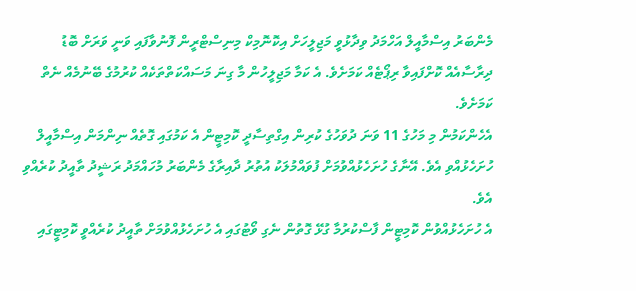މެންބަރު އިސްމާއީލް އަހްމަދު ވިދާޅުވީ މަޖިލީހަށް އިކޮނޮމިކް މިނިސްޓްރީން ފޮނުވާފައި ވަނީ ވަރަށް ބޮޑު ދިރާސާއެއް ކޮށްފައިވާ ރިޕޯޓެއް ކަމަށެވެ. އެ ކަމާ މަޖިލީހުން މާ ގިނަ މަސައްކަތްތަކެއް ކުރުމުގެ ބޭނުމެއް ނެތް ކަމަށެވެ.
އެހެންކަމުން މި މަހުގެ 11 ވަނަ ދުވަހުގެ ކުރިން އިގްތިސާދީ ކޮމިޓީން އެ ކަމުގައި ގޮތެއް ނިންމަން އިސްމާއީލް ހުށަހެޅުއްވި އެވެ. އޭނާގެ ހުށަހެޅުއްވުމަށް ފުވައްމުލަކު އުތުރު ދާއިރާގެ މެންބަރު މުހައްމަދު ރަޝީދު ތާއީދު ކުރެއްވި އެވެ.
އެ ހުށަހެޅުއްވުން ކޮމިޓީން ފާސްކުރުމާ ގުޅޭ ގޮތުން ނެގި ވޯޓުގައި އެ ހުށަހެޅުއްވުމަށް ތާއީދު ކުރެއްވީ ކޮމިޓީގައި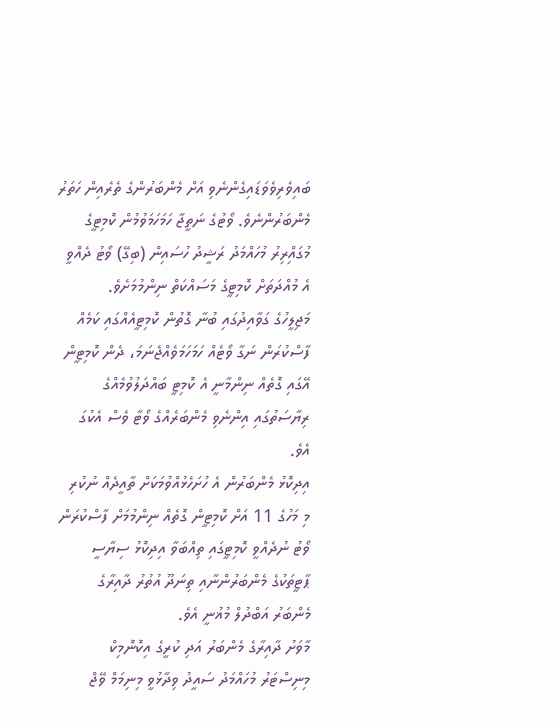ބައިވެރިވެވަޑައިގެންނެވި އަށް މެންބަރުންގެ ތެރެއިން ހަތަރު މެންބަރުންނެވެ. ވޯޓުގެ ނަތީޖާ ހަމަހަމަވުމުން ކޮމިޓީގެ މުގައްިރިރު މުހައްމަދު ރަޝީދު ހުސައިން (ބިގޭ) ވޯޓު ދެއްވީ އެ މުއްދަތަށް ކޮމިޓީގެ މަސައްކަތް ނިންމުމަށެވެ.
މަޖިލީހުގެ ގަވާއިދުގައި ބުނާ ގޮތުން ކޮމިޓީއެއްގައި ކަމެއް ފާސްކުރަން ނަގާ ވޯޓެއް ހަމަހަމަވެއްޖެނަމަ، ދެން ކޮމިޓީން އޭގައި ގޮތެއް ނިންމާނީ އެ ކޮމިޓީ ބައްދަލުވުމެއްގެ ރިޔާސަތުގައި އިންނެވި މެންބަރެއްގެ ވޯޓާ ވެސް އެކުގަ އެވެ.
އިދިކޮޅު މެންބަރުން އެ ހުށަހެޅުއްވުމަކަށް ތާއީދެއް ނުކުރި
މި މަހުގެ 11 އަށް ކޮމިޓީން ގޮތެއް ނިންމުމަށް ފާސްކުރަން ވޯޓު ނުދެއްވީ ކޮމިޓީގައި ތިއްބަވާ އިދިކޮޅު ސިޔާސީ ޕާޓީތަކުގެ މެންބަރުންނާއި ތިނަދޫ އުތުރު ދާއިރާގެ މެންބަރު އަބްދުލް މުޣުނީ އެވެ.
މާވަށު ދާއިރާގެ މެންބަރު އަދި ކުރީގެ އިކޮނޮމިކް މިނިސްޓަރު މުހައްމަދު ސައީދު ވިދާޅުވީ މިނިމަމް ވޭޖް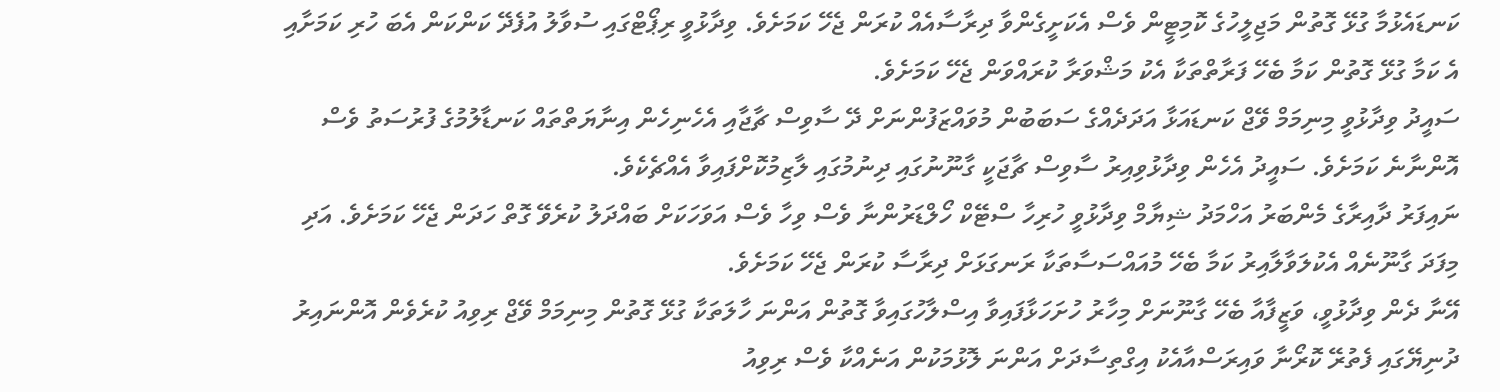ކަނޑައެޅުމާ ގުޅޭ ގޮތުން މަޖިލީހުގެ ކޮމިޓީން ވެސް އެކަށީގެންވާ ދިރާސާއެއް ކުރަން ޖެހޭ ކަމަށެވެ. ވިދާޅުވީ ރިޕޯޓްގައި ސުވާލު އުފެދޭ ކަންކަން އެބަ ހުރި ކަމަށާއި އެ ކަމާ ގުޅޭ ގޮތުން ކަމާ ބެހޭ ފަރާތްތަކާ އެކު މަޝްވަރާ ކުރައްވަން ޖެހޭ ކަމަށެވެ.
ސައީދު ވިދާޅުވީ މިނިމަމް ވޭޖް ކަނޑައަޅާ އަދަދެއްގެ ސަބަބުން މުވައްޒަފުންނަށް ދޭ ސާވިސް ޗާޖާއި އެހެނިހެން އިނާޔަތްތައް ކަނޑާލުމުގެ ފުރުސަތު ވެސް އޮންނާނެ ކަމަށެވެ. ސައީދު އެހެން ވިދާޅުވިއިރު ސާވިސް ޗާޖަކީ ގާނޫނުގައި ދިނުމުގައި ލާޒިމުކޮށްފައިވާ އެއްޗެކެވެ.
ނައިފަރު ދާއިރާގެ މެންބަރު އަހްމަދު ޝިޔާމް ވިދާޅުވީ ހުރިހާ ސްޓޭކް ހޯލްޑަރުންނާ ވެސް ވިހާ ވެސް އަވަހަކަށް ބައްދަލު ކުރެވޭ ގޮތް ހަދަން ޖެހޭ ކަމަށެވެ. އަދި މިފަދަ ގާނޫނެއް އެކުލަވާލާއިރު ކަމާ ބެހޭ މުއައްސަސާތަކާ ރަނގަޅަށް ދިރާސާ ކުރަން ޖެހޭ ކަމަށެވެ.
އޭނާ ދެން ވިދާޅުވީ، ވަޒީފާއާ ބެހޭ ގާނޫނަށް މިހާރު ހުށަހަޅާފައިވާ އިސްލާހުގައިވާ ގޮތުން އަންނަ ހާލަތަކާ ގުޅޭ ގޮތުން މިނިމަމް ވޭޖް ރިވިއު ކުރެވެން އޮންނައިރު ދުނިޔޭގައި ފެތުރޭ ކޮރޯނާ ވައިރަސްއާއެކު އިގްތިސާދަށް އަންނަ ލޮޅުމަކުން އަނެއްކާ ވެސް ރިވިއު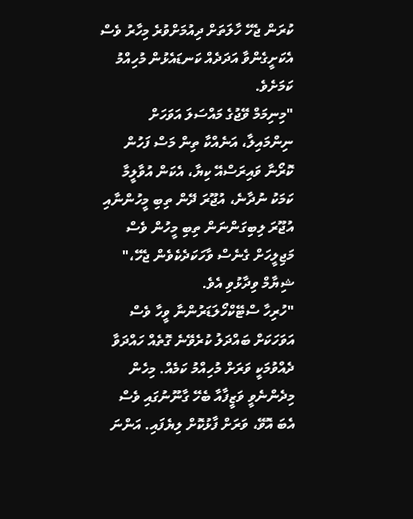ކުރަން ޖެހޭ ހާލަތަށް ދިއުމަށްވުރެ މިހާރު ވެސް އެކަށީގެންވާ އަދަދެއް ކަނޑައެޅުން މުހިއްމު ކަމަށެވެ.
"މިނިމަމް ވޭޖުގެ މައްސަލަ އަވަހަށް ނިންމައިލާ، އަނެއްކާ ތިން މަސް ފަހުން ކޮރޯނާ ވައިރަސްއޭ ކިޔާ، އެކަން އުވާލީމާ ކަމަކު ނުދާނެ، އުޖޫރަ ދޭން ތިބި މީހުންނާއި އުޖޫރަ ލިބިގަންނަން ތިބި މީހުން ވެސް މަޖިލީހަށް ގެނެސް ވާހަކަދެކެވެން ޖެހޭ،" ޝިޔާމް ވިދާޅުވި އެވެ.
"ހުރިހާ ސްޓޭކްހޯލަޑަރުންނާ ވީހާ ވެސް އަވަހަކަށް ބައްދަލު ކުރެވޭނެ ގޮތެއް ހައްދަވާ ދެއްވުމަކީ ވަރަށް މުހިއްމު ކަމެއް. މިހެން މިދެންނެވީ ވަޒީފާއާ ބެހޭ ގާނޫނުގައި ވެސް އެބަ އޮވޭ، ވަރަށް ފާޅުކޮށް ލިޔެފައި. އަންނަ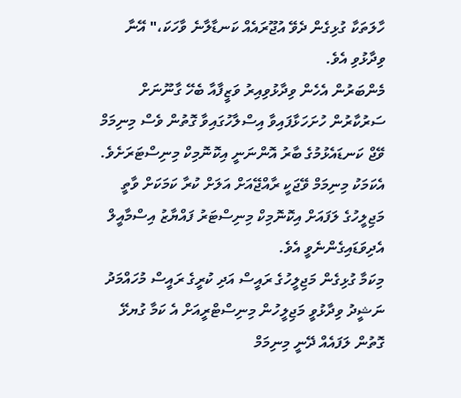ހާލަތަކާ ގުޅިގެން ދެވޭ އުޖޫރައެއް ކަނޑާލާނެ ވާހަކަ،" އޭނާ ވިދާޅުވި އެވެ.
މެންބަރުން އެހެން ވިދާޅުވިއިރު ވަޒީފާއާ ބެހޭ ގާނޫނަށް ސަރުކާރުން ހުށަހަޅާފައިވާ އިސްލާހުގައިވާ ގޮތުން ވެސް މިނިމަމް ވޭޖް ކަނޑައެޅުމުގެ ބާރު އޮންނަނީ އިކޮނޮމިކް މިނިސްޓަރަށެވެ. އެކަމަކު މިނިމަމް ވޭޖަކީ ރާއްޖޭއަށް އަލަށް ކުރާ ކަމަކަށް ވާތީ މަޖިލީހުގެ ލަފައަށް އިކޮނޮމިކް މިނިސްޓަރު ފައްޔާޒު އިސްމާއީލް އެދިވަޑައިގެންނެވީ އެވެ.
މިކަމާ ގުޅިގެން މަޖިލީހުގެ ރައީސް އަދި ކުރީގެ ރައީސް މުހައްމަދު ނަޝީދު ވިދާޅުވީ މަޖިލީހުން މިނިސްޓްރީއަށް އެ ކަމާ ގުޔޅޭ ގޮތުން ލަފައެއް ދޭނީ މިނިމަމް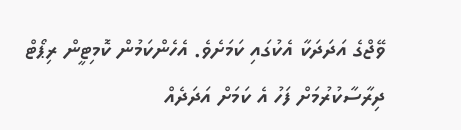ވޭޖްގެ އަދަދަކާ އެކުގައި ކަމަށެވެ. އެހެންކަމުން ކޮމިޓީން ރިޕޯޓް ދިރާސާކުރުމަށް ފަހު އެ ކަމަށް އަދަދެއް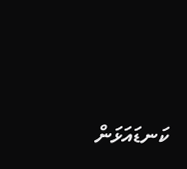ކަނޑައަޅަން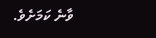ވާނެ ކަމަށެވެ.